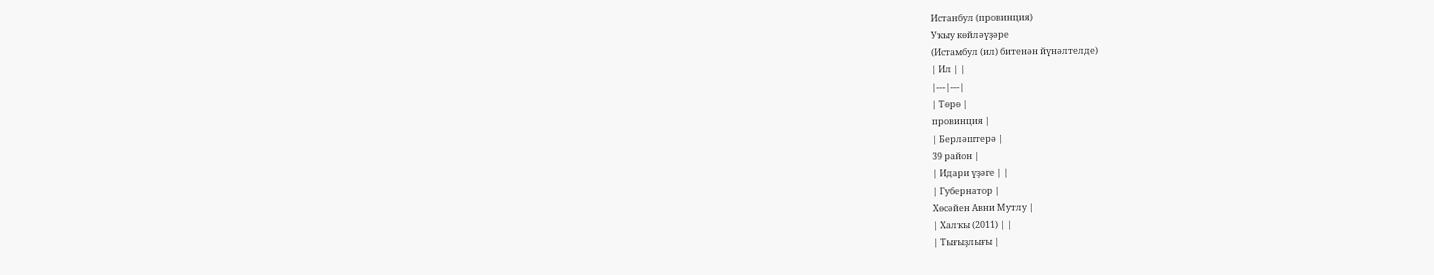Истанбул (провинция)
Уҡыу көйләүҙәре
(Истамбул (ил) битенән йүнәлтелде)
| Ил | |
|---|---|
| Төрө |
провинция |
| Берләштерә |
39 район |
| Идари үҙәге | |
| Губернатор |
Хөсәйен Авни Мутлу |
| Халҡы (2011) | |
| Тығыҙлығы |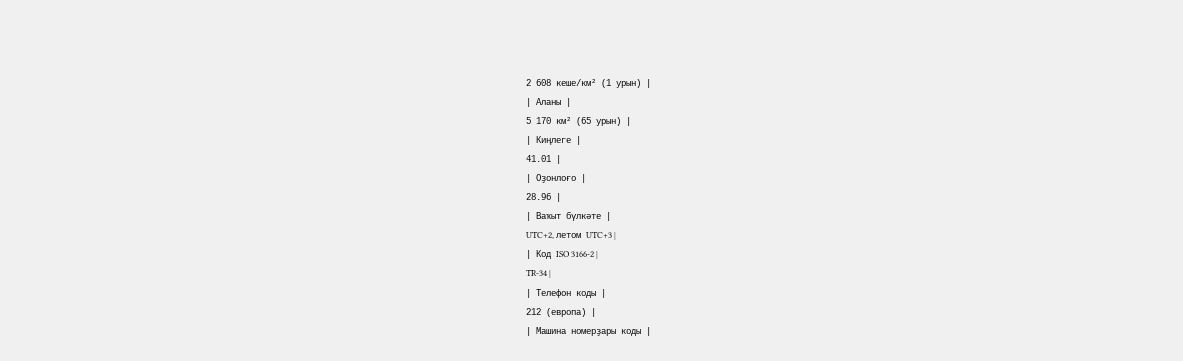2 608 кеше/км² (1 урын) |
| Аланы |
5 170 км² (65 урын) |
| Киңлеге |
41.01 |
| Оҙонлоғо |
28.96 |
| Ваҡыт бүлкәте |
UTC+2, летом UTC+3 |
| Код ISO 3166-2 |
TR-34 |
| Телефон коды |
212 (европа) |
| Машина номерҙары коды |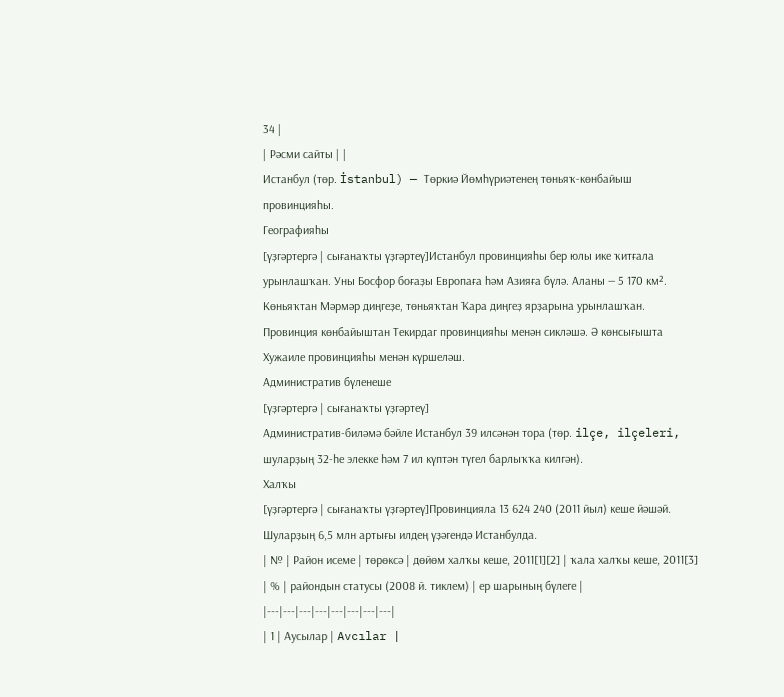34 |
| Рәсми сайты | |
Истанбул (төр. İstanbul) — Төркиә Йөмһүриәтенең төньяҡ-көнбайыш провинцияһы.
Географияһы
[үҙгәртергә | сығанаҡты үҙгәртеү]Истанбул провинцияһы бер юлы ике ҡитғала урынлашҡан. Уны Босфор боғаҙы Европаға һәм Азияға бүлә. Аланы — 5 170 км². Көньяҡтан Мәрмәр диңгеҙе, төньяҡтан Ҡара диңгеҙ ярҙарына урынлашҡан.
Провинция көнбайыштан Текирдаг провинцияһы менән сикләшә. Ә көнсығышта Хужаиле провинцияһы менән күршеләш.
Административ бүленеше
[үҙгәртергә | сығанаҡты үҙгәртеү]
Административ-биләмә бәйле Истанбул 39 илсәнән тора (төр. ilçe, ilçeleri, шуларҙың 32-һе элекке һәм 7 ил күптән түгел барлыҡҡа килгән).
Халҡы
[үҙгәртергә | сығанаҡты үҙгәртеү]Провинцияла 13 624 240 (2011 йыл) кеше йәшәй. Шуларҙың 6,5 млн артығы илдең үҙәгендә Истанбулда.
| № | Район исеме | төрөксә | дөйөм халҡы кеше, 2011[1][2] | ҡала халҡы кеше, 2011[3] | % | райондын статусы (2008 й. тиклем) | ер шарының бүлеге |
|---|---|---|---|---|---|---|---|
| 1 | Аусылар | Avcılar |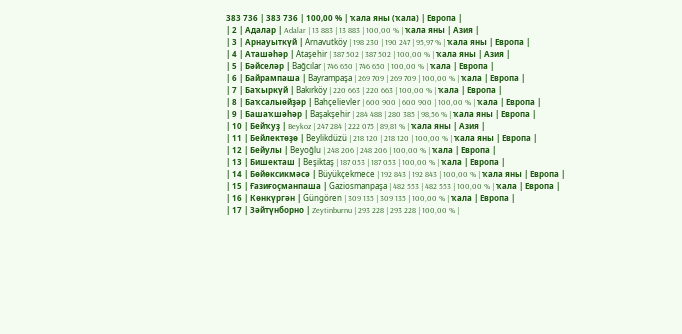383 736 | 383 736 | 100,00 % | ҡала яны (ҡала) | Европа |
| 2 | Адалар | Adalar | 13 883 | 13 883 | 100,00 % | ҡала яны | Азия |
| 3 | Арнауыткүй | Arnavutköy | 198 230 | 190 247 | 95,97 % | ҡала яны | Европа |
| 4 | Аташәһәр | Ataşehir | 387 502 | 387 502 | 100,00 % | ҡала яны | Азия |
| 5 | Бәйселәр | Bağcılar | 746 650 | 746 650 | 100,00 % | ҡала | Европа |
| 6 | Байрампаша | Bayrampaşa | 269 709 | 269 709 | 100,00 % | ҡала | Европа |
| 7 | Баҡыркүй | Bakırköy | 220 663 | 220 663 | 100,00 % | ҡала | Европа |
| 8 | Баҡсалыөйҙәр | Bahçelievler | 600 900 | 600 900 | 100,00 % | ҡала | Европа |
| 9 | Башаҡшәһәр | Başakşehir | 284 488 | 280 385 | 98,56 % | ҡала яны | Европа |
| 10 | Бейҡуҙ | Beykoz | 247 284 | 222 075 | 89,81 % | ҡала яны | Азия |
| 11 | Бейлектөҙө | Beylikdüzü | 218 120 | 218 120 | 100,00 % | ҡала яны | Европа |
| 12 | Бейулы | Beyoğlu | 248 206 | 248 206 | 100,00 % | ҡала | Европа |
| 13 | Бишекташ | Beşiktaş | 187 053 | 187 053 | 100,00 % | ҡала | Европа |
| 14 | Бөйөксикмәсә | Büyükçekmece | 192 843 | 192 843 | 100,00 % | ҡала яны | Европа |
| 15 | Ғазиғоҫманпаша | Gaziosmanpaşa | 482 553 | 482 553 | 100,00 % | ҡала | Европа |
| 16 | Көнкүргән | Güngören | 309 135 | 309 135 | 100,00 % | ҡала | Европа |
| 17 | Зәйтүнборно | Zeytinburnu | 293 228 | 293 228 | 100,00 % |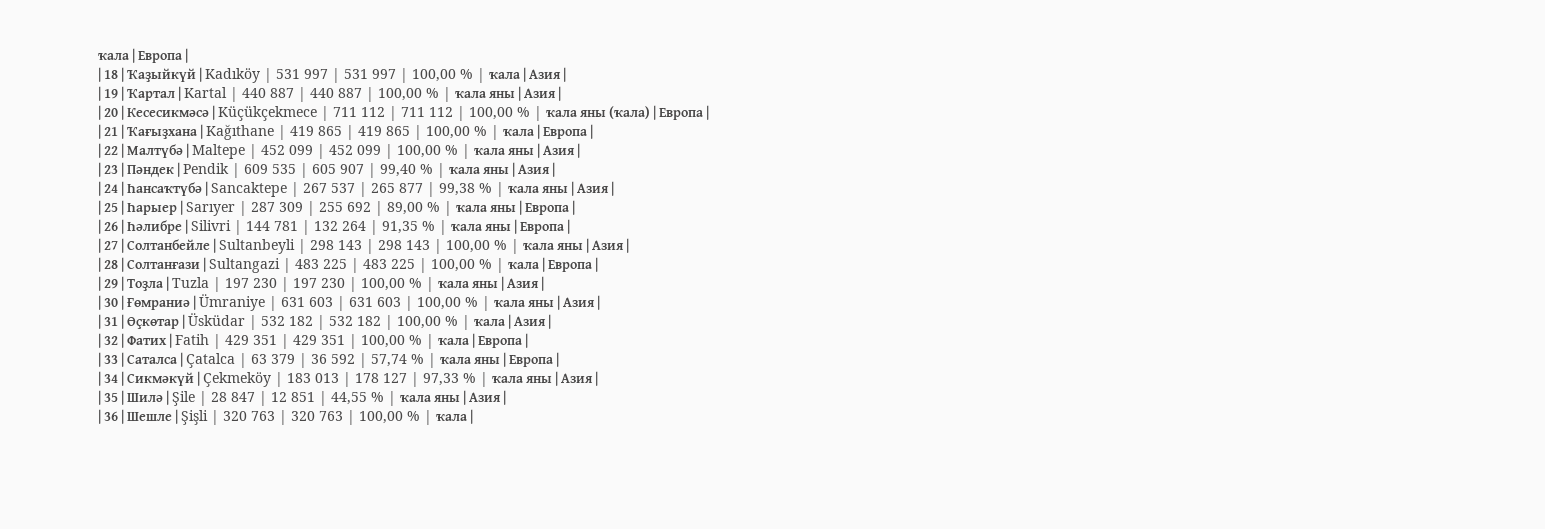ҡала | Европа |
| 18 | Ҡаҙыйкүй | Kadıköy | 531 997 | 531 997 | 100,00 % | ҡала | Азия |
| 19 | Ҡартал | Kartal | 440 887 | 440 887 | 100,00 % | ҡала яны | Азия |
| 20 | Кесесикмәсә | Küçükçekmece | 711 112 | 711 112 | 100,00 % | ҡала яны (ҡала) | Европа |
| 21 | Ҡағыҙхана | Kağıthane | 419 865 | 419 865 | 100,00 % | ҡала | Европа |
| 22 | Малтүбә | Maltepe | 452 099 | 452 099 | 100,00 % | ҡала яны | Азия |
| 23 | Пәндек | Pendik | 609 535 | 605 907 | 99,40 % | ҡала яны | Азия |
| 24 | Һансаҡтүбә | Sancaktepe | 267 537 | 265 877 | 99,38 % | ҡала яны | Азия |
| 25 | Һарыер | Sarıyer | 287 309 | 255 692 | 89,00 % | ҡала яны | Европа |
| 26 | Һәлибре | Silivri | 144 781 | 132 264 | 91,35 % | ҡала яны | Европа |
| 27 | Солтанбейле | Sultanbeyli | 298 143 | 298 143 | 100,00 % | ҡала яны | Азия |
| 28 | Солтанғази | Sultangazi | 483 225 | 483 225 | 100,00 % | ҡала | Европа |
| 29 | Тоҙла | Tuzla | 197 230 | 197 230 | 100,00 % | ҡала яны | Азия |
| 30 | Ғөмраниә | Ümraniye | 631 603 | 631 603 | 100,00 % | ҡала яны | Азия |
| 31 | Өҫкөтар | Üsküdar | 532 182 | 532 182 | 100,00 % | ҡала | Азия |
| 32 | Фатих | Fatih | 429 351 | 429 351 | 100,00 % | ҡала | Европа |
| 33 | Саталса | Çatalca | 63 379 | 36 592 | 57,74 % | ҡала яны | Европа |
| 34 | Сикмәкүй | Çekmeköy | 183 013 | 178 127 | 97,33 % | ҡала яны | Азия |
| 35 | Шилә | Şile | 28 847 | 12 851 | 44,55 % | ҡала яны | Азия |
| 36 | Шешле | Şişli | 320 763 | 320 763 | 100,00 % | ҡала |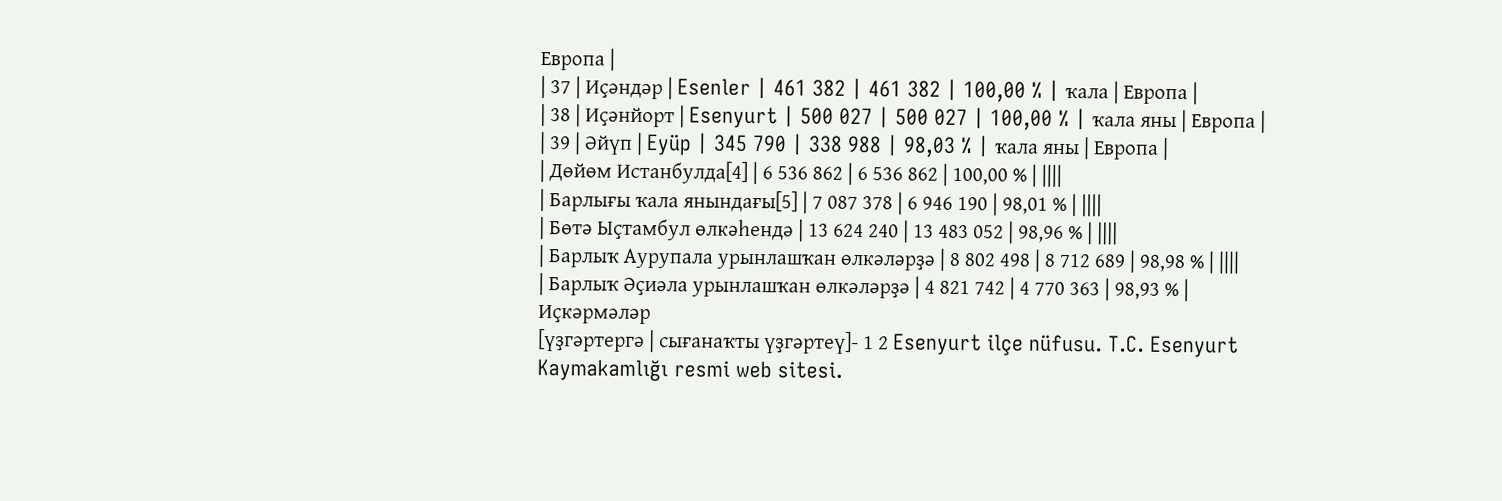Европа |
| 37 | Иҫәндәр | Esenler | 461 382 | 461 382 | 100,00 % | ҡала | Европа |
| 38 | Иҫәнйорт | Esenyurt | 500 027 | 500 027 | 100,00 % | ҡала яны | Европа |
| 39 | Әйүп | Eyüp | 345 790 | 338 988 | 98,03 % | ҡала яны | Европа |
| Дөйөм Истанбулда[4] | 6 536 862 | 6 536 862 | 100,00 % | ||||
| Барлығы ҡала янындағы[5] | 7 087 378 | 6 946 190 | 98,01 % | ||||
| Бөтә Ыҫтамбул өлкәһендә | 13 624 240 | 13 483 052 | 98,96 % | ||||
| Барлыҡ Аурупала урынлашҡан өлкәләрҙә | 8 802 498 | 8 712 689 | 98,98 % | ||||
| Барлыҡ Әҫиәла урынлашҡан өлкәләрҙә | 4 821 742 | 4 770 363 | 98,93 % |
Иҫкәрмәләр
[үҙгәртергә | сығанаҡты үҙгәртеү]- 1 2 Esenyurt ilçe nüfusu. T.C. Esenyurt Kaymakamlığı resmi web sitesi.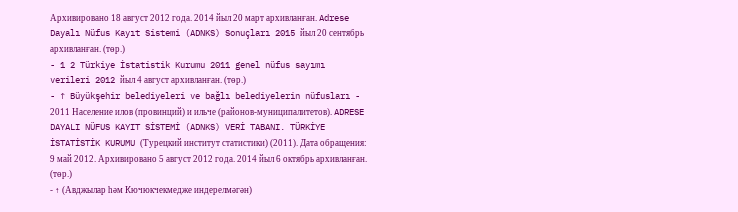Архивировано 18 август 2012 года. 2014 йыл 20 март архивланған. Adrese Dayalı Nüfus Kayıt Sistemi (ADNKS) Sonuçları 2015 йыл 20 сентябрь архивланған. (төр.)
- 1 2 Türkiye İstatistik Kurumu 2011 genel nüfus sayımı verileri 2012 йыл 4 август архивланған. (төр.)
- ↑ Büyükşehir belediyeleri ve bağlı belediyelerin nüfusları - 2011 Население илов (провинций) и ильче (районов-муниципалитетов). ADRESE DAYALI NÜFUS KAYIT SİSTEMİ (ADNKS) VERİ TABANI. TÜRKİYE İSTATİSTİK KURUMU (Турецкий институт статистики) (2011). Дата обращения: 9 май 2012. Архивировано 5 август 2012 года. 2014 йыл 6 октябрь архивланған. (төр.)
- ↑ (Авджылар һәм Кючюкчекмедже индерелмәгән)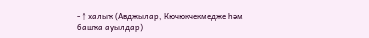- ↑ халыҡ (Авджылар, Кючюкчекмедже һәм башҡа ауылдар)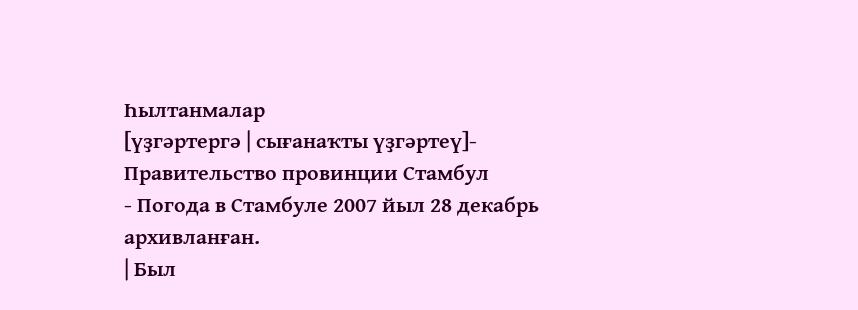Һылтанмалар
[үҙгәртергә | сығанаҡты үҙгәртеү]- Правительство провинции Стамбул
- Погода в Стамбуле 2007 йыл 28 декабрь архивланған.
| Был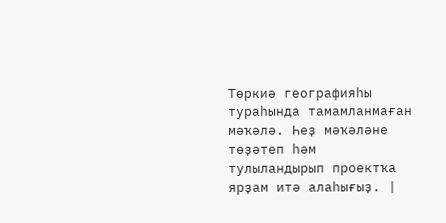Төркиә географияһы тураһында тамамланмаған мәҡәлә. Һеҙ мәҡәләне төҙәтеп һәм тулыландырып проектҡа ярҙам итә алаһығыҙ. |